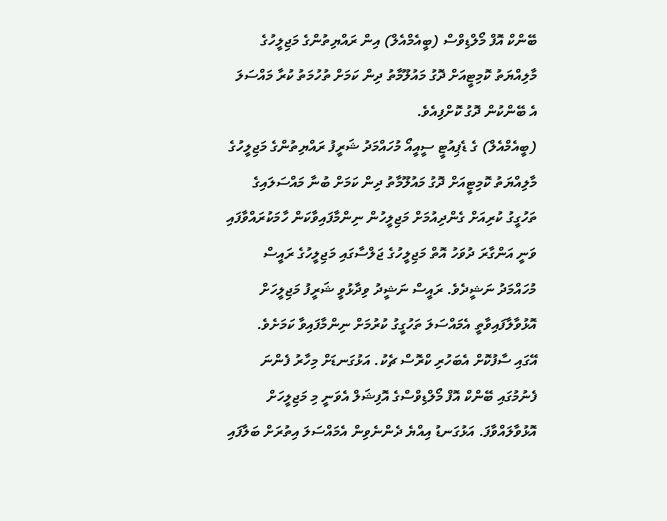ބޭންކް އޮފް މޯލްޑިވްސް (ބީއެމްއެލް) އިން ރައްޔިތުންގެ މަޖިލީހުގެ މާލިއްޔަތު ކޮމިޓީއަށް ދޮގު މައުލޫމާތު ދިން ކަމަށް ތުހުމަތު ކުރާ މައްސަލަ އެ ބޭންކުން ދޮގު ކޮށްފިއެވެ.
(ބީއެމްއެލް) ގެ ޑެޕިއުޓީ ސީއީއޯ މުހައްމަދު ޝަރީފު ރައްޔިތުންގެ މަޖިލީހުގެ މާލިއްޔަތު ކޮމިޓީއަށް ދޮގު މައުލޫމާތު ދިން ކަމަށް ބުނާ މައްސަލައިގެ ތަހުގީގު ކުރިއަށް ގެންދިއުމަށް މަޖިލީހުން ނިންމާފައިވާކަން ހާމަކުރައްވާފައި ވަނީ އަންގާރަ ދުވަހު އޮތް މަޖިލީހުގެ ޖަލްސާގައި މަޖިލީހުގެ ރައީސް މުހައްމަދު ނަޝީދެވެ. ރައީސް ނަޝީދު ވިދާޅުވީ ޝަރީފު މަޖިލީހަށް އޮޅުވާލާފައިވާތީ އެމައްސަލަ ތަހުގީގު ކުރުމަށް ނިންމާފައިވާ ކަމަށެވެ.
އޭގައި ސާފުކޮށް އެބަހުރި ކްރޮސް ޗެކު. އަޅުގަނޑަށް މިހާރު ފެންނަ ފެނުމުގައި ބޭންކް އޮފް މޯލްޑިވްސްގެ އޮފިޝަލް އެވަނީ މި މަޖިލީހަށް އޮޅުވާލައްވާފަ. އަޅުގަނޑު އިއްޔެ ދެންނެވިން އެމައްސަލަ އިތުރަށް ބަލާފައި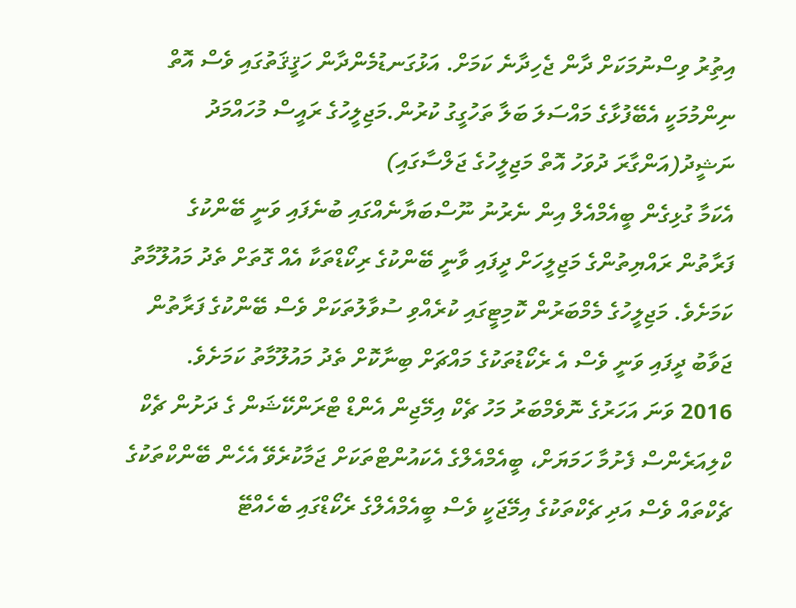އިތިުރު ވިސްނުމަކަށް ދާން ޖެހިދާނެ ކަމަށް. އަޅުގަނޑުމެންދާން ހަޤީޤަތުގައި ވެސް އޮތް ނިންމުމަކީ އެބޭފުޅާގެ މައްސަލަ ބަލާ ތަހުގީގު ކުރުން.މަޖިލީހުގެ ރައީސް މުހައްމަދު ނަޝީދު(އަންގާރަ ދުވަހު އޮތް މަޖިލީހުގެ ޖަލްސާގައި)
އެކަމާ ގުޅިގެން ބީއެމްއެލް އިން ނެރުނު ނޫސްބަޔާނެއްގައި ބުނެފައި ވަނީ ބޭންކުގެ ފަރާތުން ރައްޔިތުންގެ މަޖިލީހަށް ދީފައި ވާނީ ބޭންކުގެ ރިކޯޑްތަކާ އެއް ގޮތަށް ތެދު މައުލޫމާތު ކަމަށެވެ. މަޖިލީހުގެ މެމްބަރުން ކޮމިޓީގައި ކުރެއްވި ސުވާލުތަކަށް ވެސް ބޭންކުގެ ފަރާތުން ޖަވާބު ދީފައި ވަނީ ވެސް އެ ރެކޯޑުތަކުގެ މައްޗަށް ބިނާކޮށް ތެދު މައުލޫމާތު ކަމަށެވެ.
2016 ވަނަ އަހަރުގެ ނޮވެމްބަރު މަހު ޗެކް އިމޭޖިން އެންޑް ޓްރަންކޭޝަން ގެ ދަށުން ޗެކް ކްލިއަރެންސް ފެށުމާ ހަމަޔަށް، ބީއެމްއެލްގެ އެކައުންޓްތަކަށް ޖަމާކުރެވޭ އެހެން ބޭންކްތަކުގެ ޗެކްތައް ވެސް އަދި ޗެކްތަކުގެ އިމޭޖަކީ ވެސް ބީއެމްއެލްގެ ރެކޯޑްގައި ބެހެއްޓޭ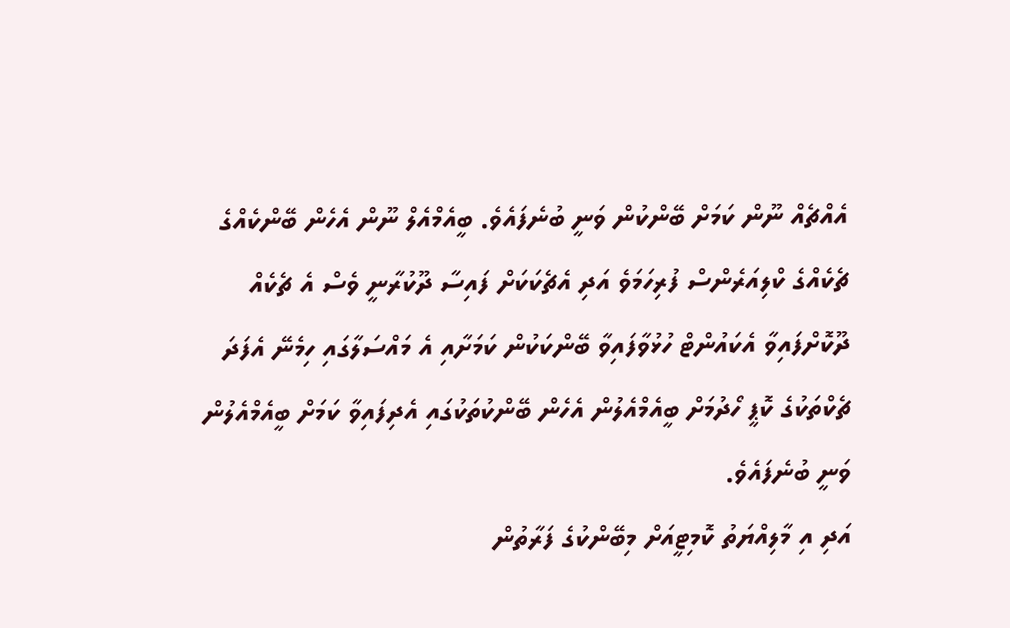އެއްޗެއް ނޫން ކަމަށް ބޭންކުން ވަނީ ބުނެފައެވެ. ބީއެމްއެލް ނޫން އެހެން ބޭންކެއްގެ ޗެކެއްގެ ކްލިއަރެންސް ފުރިހަމަވެ އަދި އެޗެކަކަށް ފައިސާ ދޫކުރާނީ ވެސް އެ ޗެކެއް ދޫކޮށްފައިވާ އެކައުންޓް ހުޅުވާފައިވާ ބޭންކަކުން ކަމަށާއި އެ މައްސަލާގައި ހިމެނޭ އެފަދަ ޗެކްތަކުގެ ކޮޕީ ހޯދުމަށް ބީއެމްއެލުން އެހެން ބޭންކުތަކުގައި އެދިފައިވާ ކަމަށް ބީއެމްއެލުން ވަނީ ބުނެފައެވެ.
އަދި އި މާލިއްޔަތު ކޮމިޓީއަށް މިބޭންކުގެ ފަރާތުން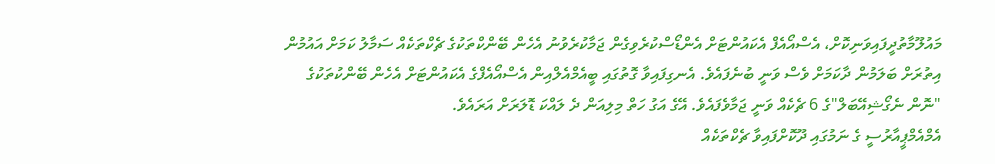މައުލޫމާތުދީފައިވަނިކޮށް، އެސްއޯއެފް އެކައުންޓަށް އެންޑޯސްކުރެވިގެން ޖަމާކުރެވުނު އެހެން ބޭންކްތަކުގެ ޗެކްތަކެއް ސަމާލު ކަމަށް އައުމުން އިތުރަށް ބަލަމުން ދާކަމަށް ވެސް ވަނީ ބުނެފައެވެ. އެނގިފައިވާ ގޮތުގައި ބީއެމްއެލްއިން އެސްއޯއެފްގެ އެކައުންޓަށް އެހެން ބޭންކުތަކުގެ "ނޮން ނެގޯޝިއޭބަލް"ގެ 6 ޗެކެއް ވަނީ ޖަމާވެފައެވެ. އޭގެ އަގު ހަތް މިލިއަން ދެ ލައްކަ ޑޮލަރަށް އަރައެވެ.
އެމްއެމްޕީއާރުސީ ގެ ނަމުގައި ދޫކޮށްފައިވާ ޗެކްތަކެއް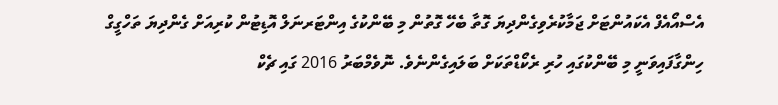އެސްއޯއެފް އެކައުންޓަށް ޖަމާކުރެވިގެންދިޔަ ގޮތާ ބެހޭ ގޮތުން މި ބޭންކުގެ އިންޓަރނަލް އޮޑިޓުން ކުރިއަށް ގެންދިޔަ ތަހްގީގް ހިންގާފައިވަނީ މި ބޭންކުގައި ހުރި ރެކޯޑްތަކަށް ބަލައިގެންނެވެ. ނޮވެމްބަރު 2016 ގައި ޗެކް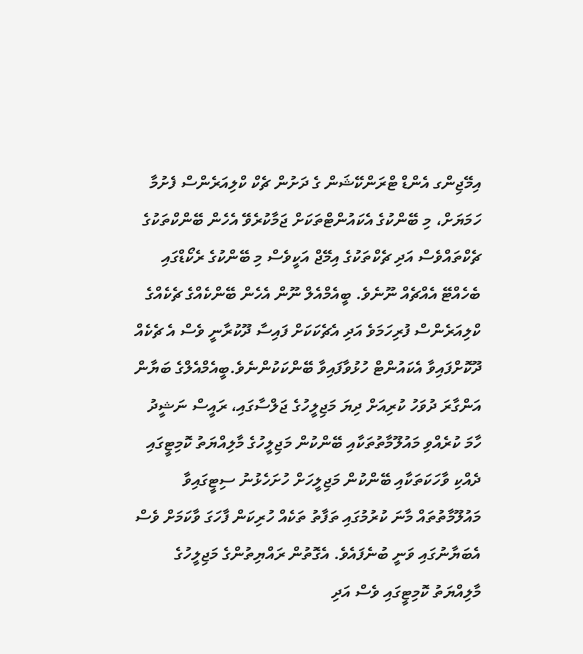އިމޭޖިންގ އެންޑް ޓްރަންކޭޝަން ގެ ދަށުން ޗެކް ކްލިއަރެންސް ފެށުމާ ހަމަޔަށް، މި ބޭންކުގެ އެކައުންޓްތަކަށް ޖަމާކުރެވޭ އެހެން ބޭންކްތަކުގެ ޗެކްތައްވެސް އަދި ޗެކްތަކުގެ އިމޭޖް އަކީވެސް މި ބޭންކުގެ ރެކޯޑްގައި ބެހެއްޓޭ އެއްޗެއް ނޫނެވެ. ބީއެމްއެލް ނޫން އެހެން ބޭންކެއްގެ ޗެކެއްގެ ކްލިއަރެންސް ފުރިހަމަވެ އަދި އެޗެކަކަށް ފައިސާ ދޫކުރާނީ ވެސް އެ ޗެކެއް ދޫކޮށްފައިވާ އެކައުންޓް ހުޅުވާފައިވާ ބޭންކަކުންނެވެ.ބީއެމްއެލްގެ ބަޔާން
އަންގާރަ ދުވަހު ކުރިއަށް ދިޔަ މަޖިލީހުގެ ޖަލްސާގައި، ރައީސް ނަޝީދު ހާމަ ކުރެއްވި މައުލޫމާތުތަކާއި ބޭންކުން މަޖިލީހުގެ މާލިއްޔަތު ކޮމިޓީގައި ދެއްކި ވާހަކަތަކާއި ބޭންކުން މަޖިލީހަށް ހުށަހެޅުނު ސިޓީގައިވާ މައުލޫމާތުތައް މާނަ ކުރުމުގައި ތަފާތު ތަކެއް ހުރިކަން ފާހަގަ ވާކަމަށް ވެސް އެބަޔާނުގައި ވަނީ ބުނެފައެވެ. އެގޮތުން ރައްޔިތުންގެ މަޖިލީހުގެ މާލިއްޔަތު ކޮމިޓީގައި ވެސް އަދި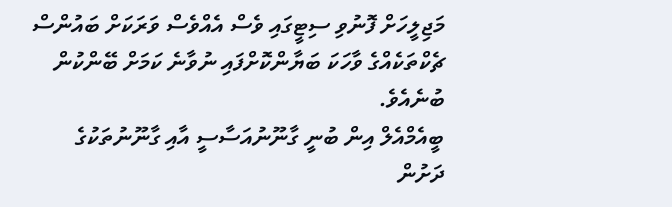މަޖިލީހަށް ފޮނުވި ސިޓީގައި ވެސް އެއްވެސް ވަރަކަށް ބައުންސް ޗެކްތަކެއްގެ ވާހަކަ ބަޔާންކޮށްފައި ނުވާނެ ކަމަށް ބޭންކުން ބުނެއެވެ.
ބީއެމްއެލް އިން ބުނީ ގާނޫނުއަސާސީ އާއި ގާނޫނުތަކުގެ ދަށުން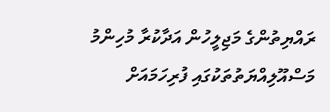ރައްޔިތުންގެ މަޖިލީހުން އަދާކުރާ މުހިންމު މަސްއޫލިއްޔަތުތަކުގައި ފުރިހަމައަށް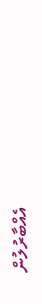އެއްބާރުލުން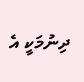ދިނުމަކީ އެ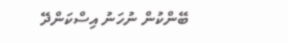ބޭންކުން ނުހަނު އިސްކަންދޭ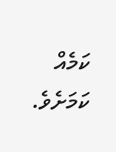ކަމެއް ކަމަށެވެ.